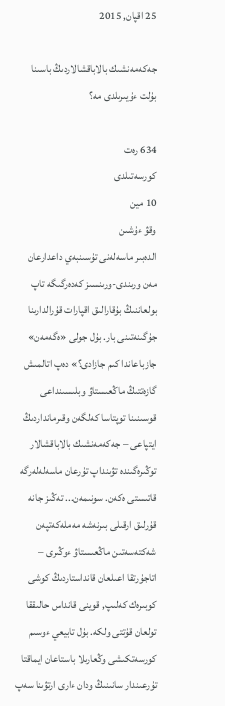25 اقپان, 2015

جەكەمەنشىك بالاباقشالاردىڭ باسىنا بۇلت ءۇيىرىلدى مە؟

634 رەت
كورسەتىلدى
10 مين
وقۋ ءۇشىن
الدەبىر ماسەلەنى تۇسىنبەي داعدارعان مەن ورىندى-ورىنسىز كەدەرگىگە تاپ بولعاننىڭ بۇقارالىق اقپارات قۇرالدارىنا جۇگىنەتىنى بار. بۇل جولى «ەگەمەن» جازباعاندا كىم جازادى؟» دەپ اتالمىش گازەتتىڭ ماڭعىستاۋ وبلىسىنداعى قوسىنىنا توپتاسا كەلگەن وقىرمانداردىڭ ايتپاعى – جەكەمەنشىك بالاباقشالار توڭىرەگىندە تۋىنداپ تۇرعان ماسەلەلەرگە قاتىستى ەكەن. سونىمەن... تەڭىز جانە قۇرلىق ارقىلى بىرنەشە مەملەكەتپەن شەكتەسەتىن ماڭعىستاۋ ءوڭىرى – اتاجۇرتقا اعىلعان قانداستاردىڭ كوشى كوبىرەك كەلىپ, قوينى قانداس حالىققا تولعان قۇتتى ولكە. بۇل تابيعي ءوسىم كورسەتكىشى وڭعارىلا باستاعان ايماقتا تۇرعىندار سانىنىڭ ودان ءارى ارتۋىنا سەپ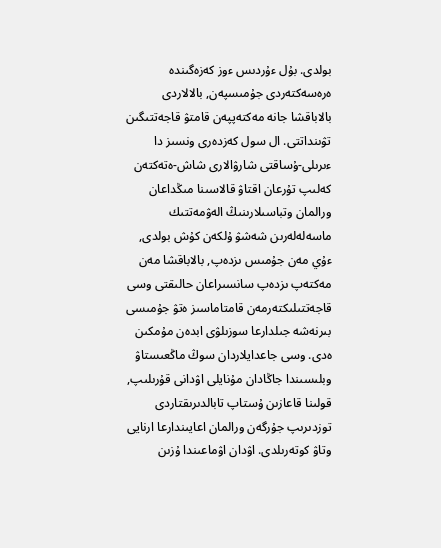بولدى. بۇل ءۇردىس ءوز كەزەگىندە ەرەسەكتەردى جۇمىسپەن, بالالاردى بالاباقشا جانە مەكتەپپەن قامتۋ قاجەتتىگىن تۋىنداتتى. ال سول كەزدەرى ونسىز دا ءىرىلى-ۇساقتى شارۋالارى شاش-ەتەكتەن كەلىپ تۇرعان اقتاۋ قالاسىنا مىڭداعان ورالمان وتباسىلارىنىڭ الەۋمەتتىك ماسەلەلەرىن شەشۋ ۇلكەن كۇش بولدى, ءۇي مەن جۇمىس ىزدەپ, بالاباقشا مەن مەكتەپ ىزدەپ سانسىراعان حالىقتى وسى قاجەتتىلىكتەرمەن قامتاماسىز ەتۋ جۇمىسى بىرنەشە جىلدارعا سوزىلۋى ابدەن مۇمكىن ەدى. وسى جاعدايلاردان سوڭ ماڭعىستاۋ وبلىسىندا جاڭادان مۇنايلى اۋدانى قۇرىلىپ, قولىنا قاعازىن ۇستاپ تابالدىرىقتاردى توزدىرىپ جۇرگەن ورالمان اعايىندارعا ارنايى وتاۋ كوتەرىلدى. اۋدان اۋماعىندا ۇزىن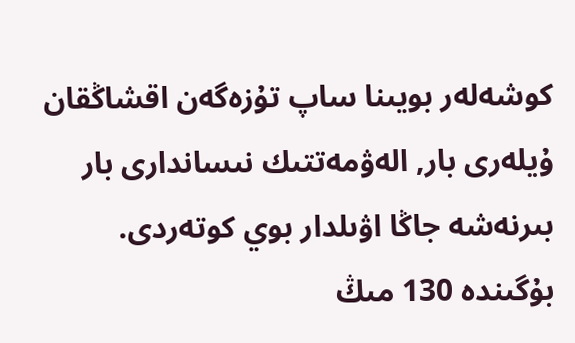كوشەلەر بويىنا ساپ تۇزەگەن اقشاڭقان ۇيلەرى بار, الەۋمەتتىك نىساندارى بار بىرنەشە جاڭا اۋىلدار بوي كوتەردى. بۇگىندە 130 مىڭ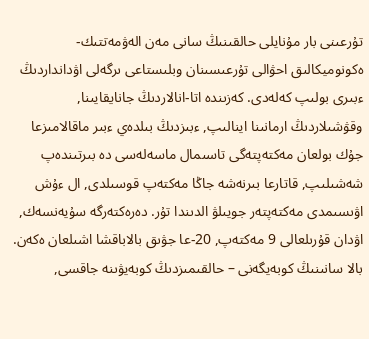تۇرعىنى بار مۇنايلى حالقىنىڭ سانى مەن الەۋمەتتىك-ەكونوميكالىق احۋالى تۇرعىسىنان وبلىستاعى ىرگەلى اۋدانداردىڭ ءبىرى بولىپ كەلەدى. كەزىندە اتا-انالاردىڭ جانايقايىنا, وقۋشىلاردىڭ ارمانىنا اينالىپ, ءبىزدىڭ بىلدەي ءبىر ماقالامىزعا جۇك بولعان مەكتەپتەگى تاسىمال ماسەلەسى دە بىرتىندەپ شەشىلىپ, قاتارعا بىرنەشە جاڭا مەكتەپ قوسىلدى, ال ءۇش اۋىسىمدى مەكتەپتەر جويىلۋ الدىندا تۇر. دەرەكتەرگە سۇيەنسەك, اۋدان قۇرىلعالى 9 مەكتەپ, 20-عا جۋىق بالاباقشا اشىلعان ەكەن. بالا سانىنىڭ كوبەيگەنى – حالقىمىزدىڭ كوبەيۋىنە جاقسى,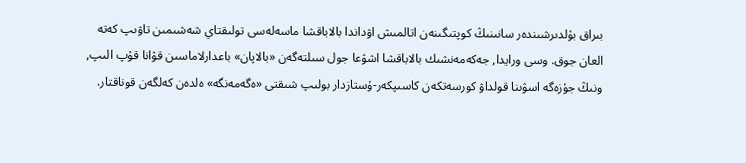بىراق بۇلدىرشىندەر سانىنىڭ كوپتىگىنەن اتالمىش اۋداندا بالاباقشا ماسەلەسى تولىقتاي شەشىمىن تاۋىپ كەتە العان جوق. وسى ورايدا, جەكەمەنشىك بالاباقشا اشۋعا جول سىلتەگەن «بالاپان» باعدارلاماسىن قۋانا قۇپ الىپ, ونىڭ جۇزەگە اسۋىنا قولداۋ كورسەتكەن كاسىپكەر-ۇستازدار بولىپ شىقتى «ەگەمەنگە» ەلدەن كەلگەن قوناقتار.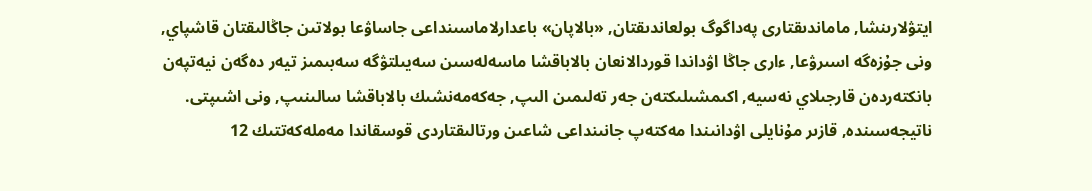ايتۋلارىنشا, ماماندىقتارى پەداگوگ بولعاندىقتان, «بالاپان» باعدارلاماسىنداعى جاساۋعا بولاتىن جاڭالىقتان قاشپاي, ونى جۇزەگە اسىرۋعا, ءارى جاڭا اۋداندا قوردالانعان بالاباقشا ماسەلەسىن سەيىلتۋگە سەبىمىز تيەر دەگەن نيەتپەن بانكتەردەن قارجىلاي نەسيە, اكىمشىلىكتەن جەر تەلىمىن الىپ, جەكەمەنشىك بالاباقشا سالىنىپ, ونى اشىپتى. ناتيجەسىندە, قازىر مۇنايلى اۋدانىندا مەكتەپ جانىنداعى شاعىن ورتالىقتاردى قوسقاندا مەملەكەتتىك 12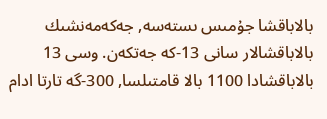بالاباقشا جۇمىس ىستەسە, جەكەمەنشىك بالاباقشالار سانى 13-كە جەتكەن. وسى 13 بالاباقشادا 1100 بالا قامتىلسا, 300-گە تارتا ادام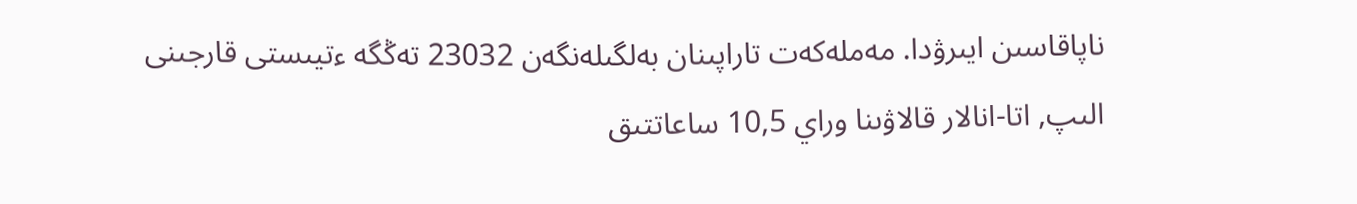ناپاقاسىن ايىرۋدا. مەملەكەت تاراپىنان بەلگىلەنگەن 23032 تەڭگە ءتيىستى قارجىنى الىپ, اتا-انالار قالاۋىنا وراي 10,5 ساعاتتىق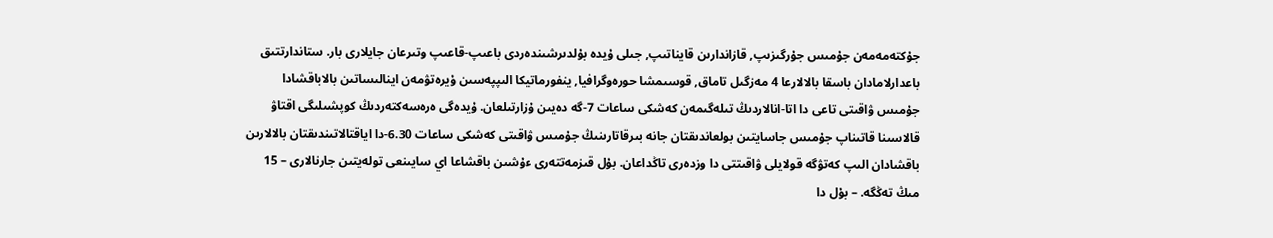جۇكتەمەمەن جۇمىس جۇرگىزىپ, قازاندارىن قايناتىپ, جىلى ۇيدە بۇلدىرشىندەردى باعىپ-قاعىپ وتىرعان جايلارى بار. ستاندارتتىق باعدارلامادان باسقا بالالارعا 4 مەزگىل تاماق, قوسىمشا حورەوگرافيا, ينفورماتيكا الىپپەسىن ۇيرەتۋمەن اينالىساتىن بالاباقشادا جۇمىس ۋاقىتى تاعى دا اتا-انالاردىڭ تىلەگىمەن كەشكى ساعات 7-گە دەيىن ۇزارتىلعان. ۇيدەگى ەرەسەكتەردىڭ كوپشىلىگى اقتاۋ قالاسىنا قاتىناپ جۇمىس جاسايتىن بولعاندىقتان جانە بىرقاتارىنىڭ جۇمىس ۋاقىتى كەشكى ساعات 6.30-دا اياقتالاتىندىقتان بالالارىن باقشادان الىپ كەتۋگە قولايلى ۋاقىتتى دا وزدەرى تاڭداعان. بۇل قىزمەتتەرى ءۇشىن باقشاعا اي سايىنعى تولەيتىن جارنالارى – 15 مىڭ تەڭگە. – بۇل دا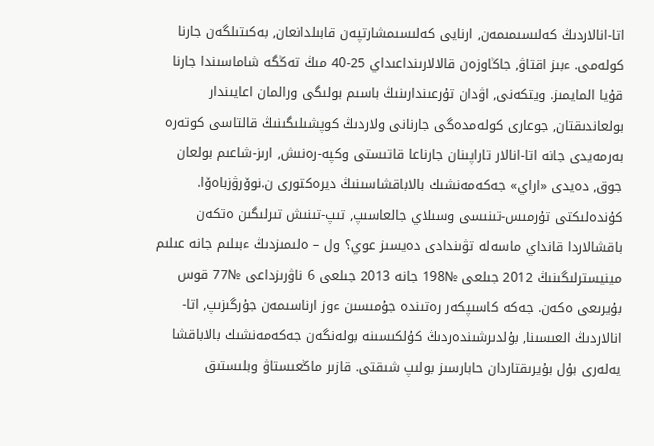اتا-انالاردىڭ كەلىسىمىمەن, ارنايى كەلىسىمشارتپەن قابىلدانعان, بەكىتىلگەن جارنا كولەمى. ءبىز اقتاۋ, جاڭاوزەن قالالارىنداعىداي 25-40 مىڭ تەڭگە شاماسىندا جارنا قۇيا المايمىز. ويتكەنى, اۋدان تۇرعىندارىنىڭ باسىم بولىگى ورالمان اعايىندار بولعاندىقتان, جوعارى كولەمدەگى جارنانى ولاردىڭ كوپشىلىگىنىڭ قالتاسى كوتەرە بەرمەيدى جانە اتا-انالار تاراپىنان جارناعا قاتىستى وكپە-رەنىش, ارىز-شاعىم بولعان جوق, دەيدى «اراي» جەكەمەنشىك بالاباقشاسىنىڭ ديرەكتورى ن.نوۆرۋزباەۆا. كۇندەلىكتى تۇرمىس-تىنىسى وسىلاي جالعاسىپ, تىپ-تىنىش تىرلىگىن ەتكەن باقشالاردا قانداي ماسەلە تۋىندادى دەيسىز عوي؟ ول – ەلىمىزدىڭ ءبىلىم جانە عىلىم مينيسترلىگىنىڭ 2012 جىلعى №198 جانە 2013 جىلعى 6 ناۋرىزداعى №77 قوس بۇيرىعى ەكەن. جەكە كاسىپكەر رەتىندە جۇمىسىن ءوز ارناسىمەن جۇرگىزىپ, اتا-انالاردىڭ العىسىنا, بۇلدىرشىندەردىڭ كۇلكىسىنە بولەنگەن جەكەمەنشىك بالاباقشا يەلەرى بۇل بۇيرىقتاردان حابارسىز بولىپ شىقتى. قازىر ماڭعىستاۋ وبلىستىق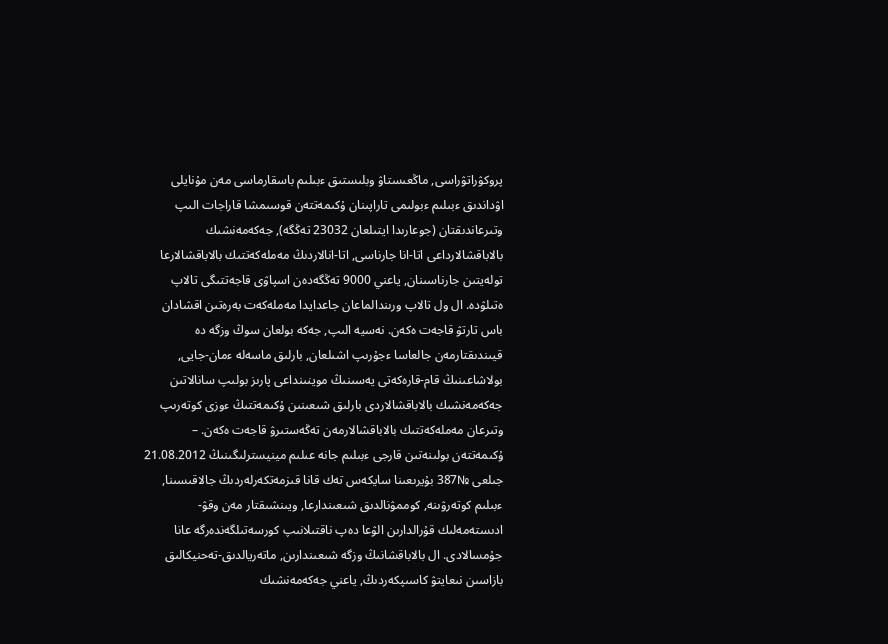پروكۋراتۋراسى, ماڭعىستاۋ وبلىستىق ءبىلىم باسقارماسى مەن مۇنايلى اۋداندىق ءبىلىم ءبولىمى تاراپىنان ۇكىمەتتەن قوسىمشا قاراجات الىپ وتىرعاندىقتان (جوعارىدا ايتىلعان 23032 تەڭگە), جەكەمەنشىك بالاباقشالارداعى اتا-انا جارناسى, اتا-انالاردىڭ مەملەكەتتىك بالاباقشالارعا تولەيتىن جارناسىنان, ياعني 9000 تەڭگەدەن اسپاۋى قاجەتتىگى تالاپ ەتىلۋدە. ال ول تالاپ ورىندالماعان جاعدايدا مەملەكەت بەرەتىن اقشادان باس تارتۋ قاجەت ەكەن. نەسيە الىپ, جەكە بولعان سوڭ وزگە دە قيىندىقتارمەن جالعاسا ءجۇرىپ اشىلعان, بارلىق ماسەلە ءمان-جايى, بولاشاعىنىڭ قام-قارەكەتى يەسىنىڭ موينىنداعى پارىز بولىپ سانالاتىن جەكەمەنشىك بالاباقشالاردى بارلىق شىعىنىن ۇكىمەتتىڭ ءوزى كوتەرىپ وتىرعان مەملەكەتتىك بالاباقشالارمەن تەڭەستىرۋ قاجەت ەكەن. – ۇكىمەتتەن بولىنەتىن قارجى ءبىلىم جانە عىلىم مينيسترلىگىنىڭ 21.08.2012 جىلعى №387 بۇيرىعىنا سايكەس تەك قانا قىزمەتكەرلەردىڭ جالاقىسىنا, ءبىلىم كوتەرۋىنە, كوممۋنالدىق شىعىندارعا, ويىنشىقتار مەن وقۋ-ادىستەمەلىك قۇرالدارىن الۋعا دەپ ناقتىلانىپ كورسەتىلگەندەرگە عانا جۇمسالادى. ال بالاباقشانىڭ وزگە شىعىندارىن, ماتەريالدىق-تەحنيكالىق بازاسىن نىعايتۋ كاسىپكەردىڭ, ياعني جەكەمەنشىك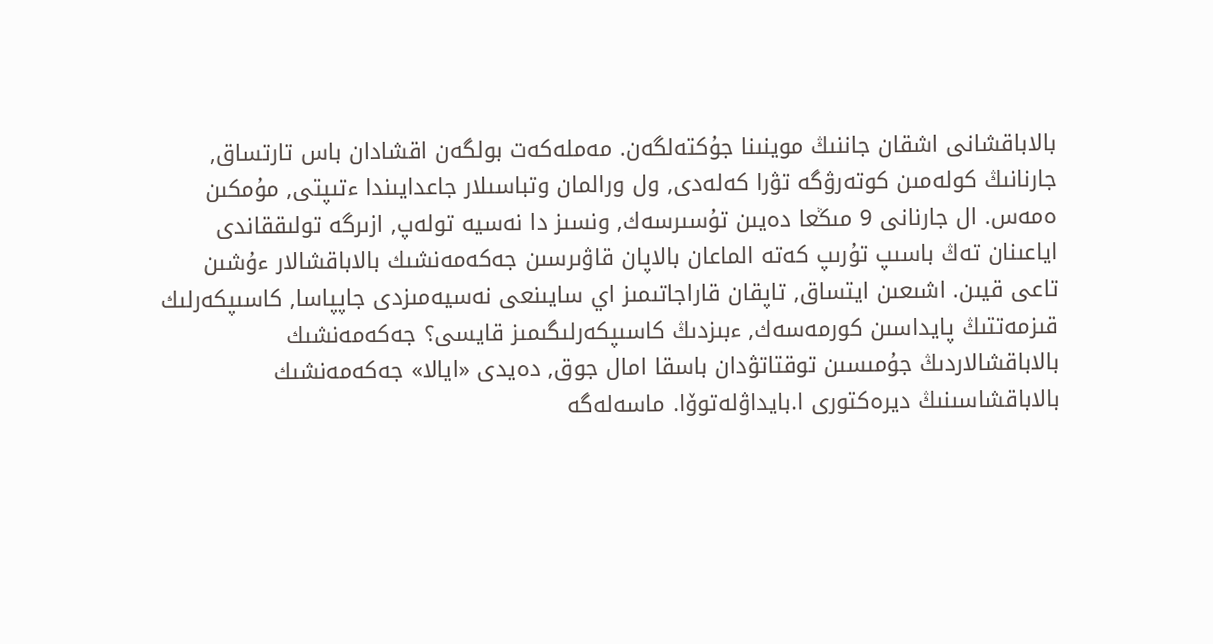بالاباقشانى اشقان جاننىڭ موينىنا جۇكتەلگەن. مەملەكەت بولگەن اقشادان باس تارتساق, جارنانىڭ كولەمىن كوتەرۋگە تۋرا كەلەدى, ول ورالمان وتباسىلار جاعدايىندا ءتىپتى, مۇمكىن ەمەس. ال جارنانى 9 مىڭعا دەيىن تۇسىرسەك, ونسىز دا نەسيە تولەپ, ازىرگە تولىققاندى اياعىنان تەڭ باسىپ تۇرىپ كەتە الماعان بالاپان قاۋىرسىن جەكەمەنشىك بالاباقشالار ءۇشىن تاعى قيىن. اشىعىن ايتساق, تاپقان قاراجاتىمىز اي سايىنعى نەسيەمىزدى جاپپاسا, كاسىپكەرلىك قىزمەتتىڭ پايداسىن كورمەسەك, ءبىزدىڭ كاسىپكەرلىگىمىز قايسى؟ جەكەمەنشىك بالاباقشالاردىڭ جۇمىسىن توقتاتۋدان باسقا امال جوق, دەيدى «ايالا» جەكەمەنشىك بالاباقشاسىنىڭ ديرەكتورى ا.بايداۋلەتوۆا. ماسەلەگە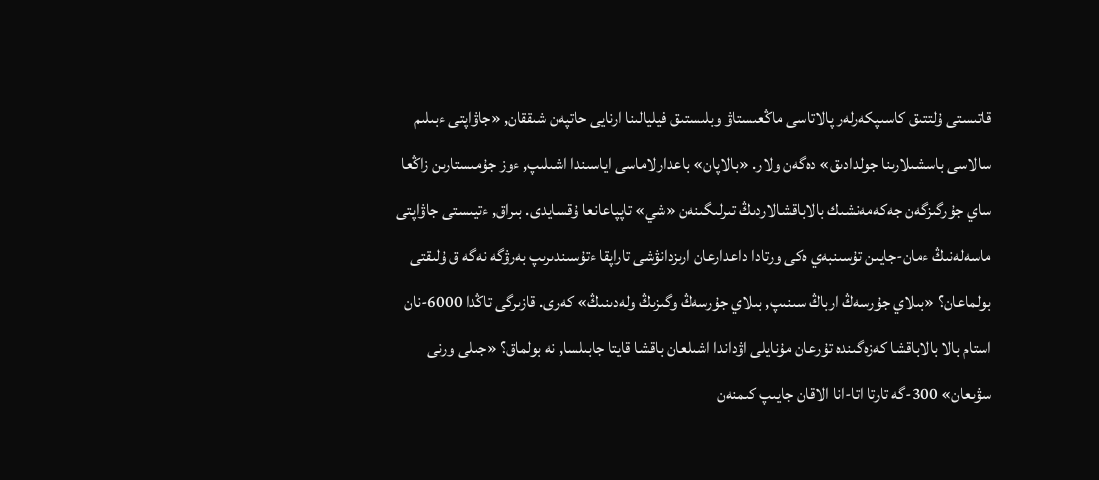قاتىستى ۇلتتىق كاسىپكەرلەر پالاتاسى ماڭعىستاۋ وبلىستىق فيليالىنا ارنايى حاتپەن شىققان, «جاۋاپتى ءبىلىم سالاسى باسشىلارىنا جولدادىق» دەگەن ولار. «بالاپان» باعدارلاماسى اياسىندا اشىلىپ, ءوز جۇمىستارىن زاڭعا ساي جۇرگىزگەن جەكەمەنشىك بالاباقشالاردىڭ تىرلىگىنەن «شي» تاپپاعانعا ۇقسايدى. بىراق, ءتيىستى جاۋاپتى ماسەلەنىڭ ءمان-جايىن تۇسىنبەي ەكى ورتادا داعدارعان ارىزدانۋشى تاراپقا ءتۇسىندىرىپ بەرۋگە نەگە ق ۇلىقتى بولماعان؟ «بىلاي جۇرسەڭ ارباڭ سىنىپ, بىلاي جۇرسەڭ وگىزىڭ ولەدىنىڭ» كەرى. قازىرگى تاڭدا 6000-نان استام بالا بالاباقشا كەزەگىندە تۇرعان مۇنايلى اۋداندا اشىلعان باقشا قايتا جابىلسا, نە بولماق؟ «جىلى ورنى سۋىعان» 300-گە تارتا اتا-انا الاقان جايىپ كىمنەن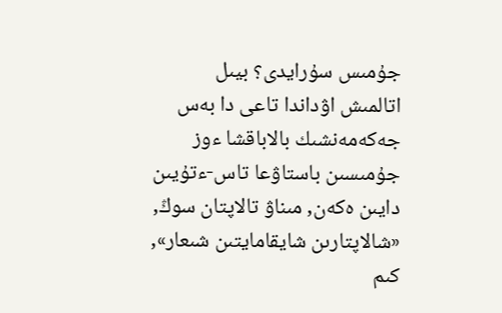جۇمىس سۇرايدى؟ بيىل اتالمىش اۋداندا تاعى دا بەس جەكەمەنشىك بالاباقشا ءوز جۇمىسىن باستاۋعا تاس-ءتۇيىن دايىن ەكەن, مىناۋ تالاپتان سوڭ, «شالاپتارىن شايقامايتىن شىعار», كىم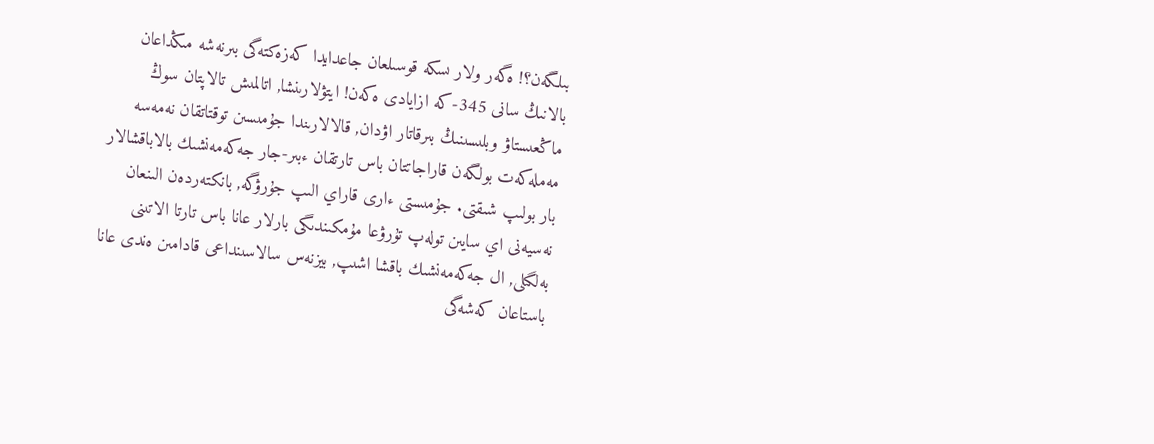بىلگەن؟! ەگەر ولار ىسكە قوسىلعان جاعدايدا كەزەكتەگى بىرنەشە مىڭداعان بالانىڭ سانى 345-كە ازايادى ەكەن! ايتۋلارىنشا, اتالمىش تالاپتان سوڭ ماڭعىستاۋ وبلىسىنىڭ بىرقاتار اۋدان, قالالارىندا جۇمىسىن توقتاتقان نەمەسە مەملەكەت بولگەن قاراجاتتان باس تارتقان ءبىر-جار جەكەمەنشىك بالاباقشالار بار بولىپ شىقتى. جۇمىستى ءارى قاراي الىپ جۇرۋگە, بانكتەردەن الىنعان نەسيەنى اي سايىن تولەپ تۇرۋعا مۇمكىندىگى بارلار عانا باس تارتا الاتىنى بەلگىلى, ال جەكەمەنشىك باقشا اشىپ, بيزنەس سالاسىنداعى قادامىن ەندى عانا باستاعان كەشەگى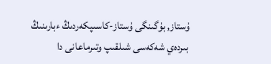ۇستاز, بۇگىنگى ۇستاز-كاسىپكەردىڭ ءبارىنىڭ بىردەي شەكەسى شىلقىپ وتىرماعانى دا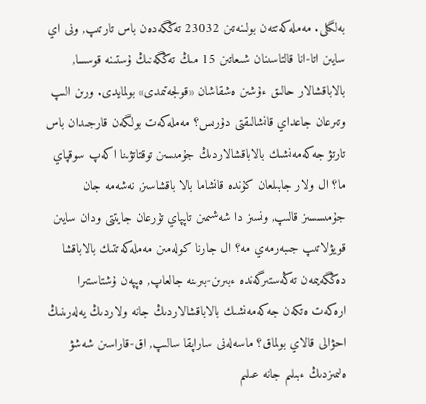بەلگىلى. مەملەكەتتەن بولىنەتىن 23032 تەڭگەدەن باس تارتىپ, ونى اي سايىن اتا-انا قالتاسىنان شىعاتىن 15 مىڭ تەڭگەنىڭ ۇستىنە قوسسا, بالاباقشالار حالىق ءۇشىن ەشقاشان «قولجەتىمدى» بولمايدى. ورىن الىپ وتىرعان جاعداي قانشالىقتى دۇرىس؟ مەملەكەت بولگەن قارجىدان باس تارتۋ جەكەمەنشىك بالاباقشالاردىڭ جۇمىسىن توقتاتۋىنا اكەپ سوقپاي ما؟ ال ولار جابىلعان كۇندە قانشاما بالا باقشاسىز, نەشەمە جان جۇمىسسىز قالىپ, ونسىز دا شەشىمىن تاپپاي تۇرعان جايتتى ودان سايىن قويۋلاتىپ جىبەرمەي مە؟ ال جارنا كولەمىن مەملەكەتتىك بالاباقشا دەڭگەيىمەن تەڭەستىرگەندە ءبىرىن-بىرىنە جالعاپ, ەپپەن ۇشتاستىرا ارەكەت ەتكەن جەكەمەنشىك بالاباقشالاردىڭ جانە ولاردىڭ يەلەرىنىڭ احۋالى قالاي بولماق؟ ماسەلەنى ساراپقا سالىپ, اق-قاراسىن شەشۋ ەلىمىزدىڭ ءبىلىم جانە عىلىم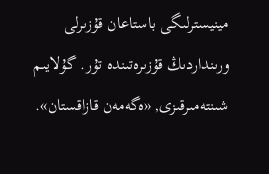مينيسترلىگى باستاعان قۇزىرلى ورىنداردىڭ قۇزىرەتىندە تۇر. گۇلايىم شىنتەمىرقىزى, «ەگەمەن قازاقستان».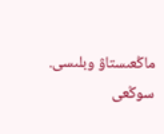ماڭعىستاۋ وبلىسى.
سوڭعى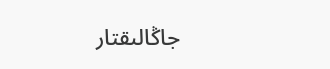جاڭالىقتار